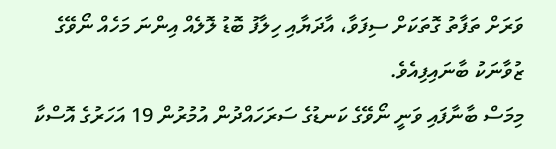ވަރަށް ތަފާތު ގޮތަކަށް ސިފަވާ، އާދަޔާއި ހިލާފު ބޮޑު ލޮލެއް އިންނަ މަހެއް ނޯވޭގެ ޒުވާނަކު ބާނައިފިއެވެ.
މިމަސް ބާނާފައި ވަނީ ނޯވޭގެ ކަނޑުގެ ސަރަހައްދުން އުމުރުން 19 އަހަރުގެ އޮސްކާ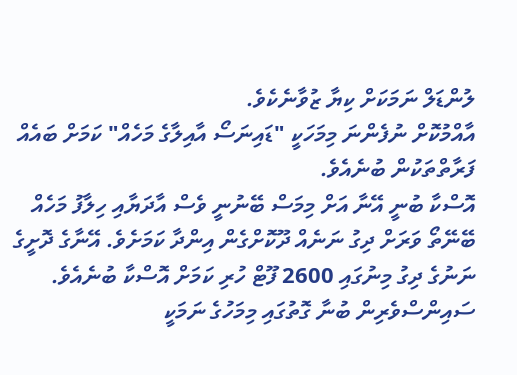ލުންޑަލް ނަމަކަށް ކިޔާ ޒުވާނެކެވެ.
އާއްމުކޮށް ނުފެންނަ މިމަހަކީ "ޑައިނަސޯ އާއިލާގެ މަހެއް" ކަމަށް ބައެއް ފަރާތްތަކުން ބުނެއެވެ.
އޮސްކާ ބުނީ އޭނާ އަށް މިމަސް ބޭނުނީ ވެސް އާދަޔާއި ހިލާފު މަހެއް ބޭނޭތޯ ވަރަށް ދިގު ނަނެއް ދޫކޮށްގެން އިންދާ ކަމަށެވެ. އޭނާގެ ދޮށީގެ ނަނުގެ ދިގު މިނުގައި 2600 ފޫޓް ހުރި ކަމަށް އޮސްކާ ބުނެއެވެ.
ސައިންސްވެރިން ބުނާ ގޮތުގައި މިމަހުގެ ނަމަކީ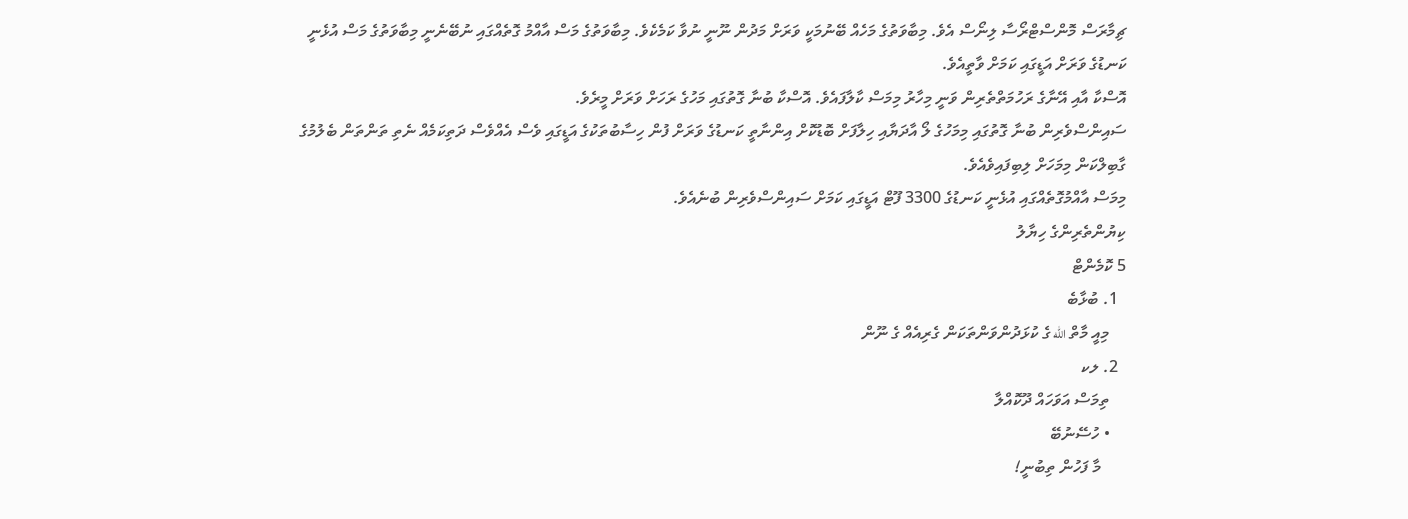ޗިމާރަސް މޮންސްޓްރޯސާ ލިނޯސް އެވެ. މިބާވަތުގެ މަހެއް ބޭނުމަކީ ވަރަށް މަދުން ނޫނީ ނުވާ ކަމެކެވެ. މިބާވަތުގެ މަސް އާއްމު ގޮތެއްގައި ނުބޭނެނީ މިބާވަތުގެ މަސް އުޅެނީ ކަނޑުގެ ވަރަށް އަޑީގައި ކަމަށް ވާތީއެވެ.
އޮސްކާ އާއި އޭނާގެ ރަހުމަތްތެރިން ވަނީ މިހާރު މިމަސް ކާލާފައެވެ. އޮސްކާ ބުނާ ގޮތުގައި މަހުގެ ރަހަށް ވަރަށް މީރެވެ.
ސައިންސްވެރިން ބުނާ ގޮތުގައި މިމަހުގެ ލޯ އާދަޔާއި ހިލާފަށް ބޮޑުކޮށް އިންނާތީ ކަނޑުގެ ވަރަށް ފުން ހިސާބުތަކުގެ އަޑީގައި ވެސް އެއްވެސް ދަތިކަމެއް ނެތި ތަންތަން ބެލުމުގެ ގާބިލްކަން މިމަހަށް ލިބިފައިވެއެވެ.
މިމަސް އާއްމުގޮތެއްގައި އުޅެނީ ކަނޑުގެ 3300 ފޫޓް އަޑީގައި ކަމަށް ސައިންސްވެރިން ބުނެއެވެ.
ކިޔުންތެރިންގެ ހިޔާލު
5 ކޮމެންޓް
  1. ބުޅާބެ
    މިއީ މާތް الله ގެ ކުޅަދުންވަންތަކަން ގެރިއެއް ގެ ނޫން
  2. ލކ
    ތިމަސް އަވަހައް ދޫކޮއްލާ
    • ހުސޭނުބޭ
      މާ ފަހުން ތިބުނީ!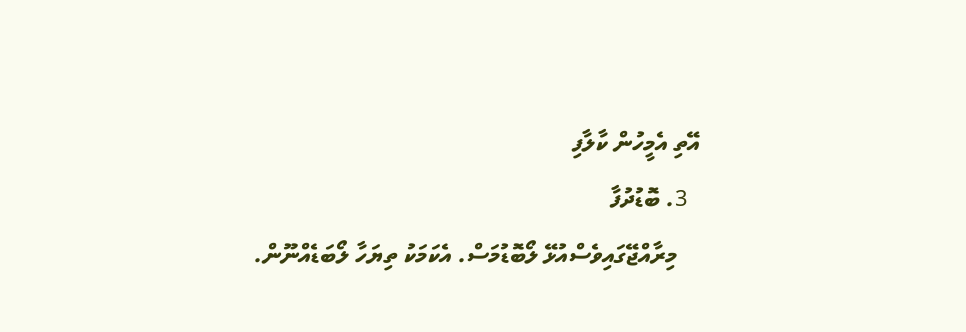އޭތި އެމީހުން ކާލާފި
  3. ބޮޑުދުފާ
    މިރާއްޖޭގައިވެސްއުޅޭ ލޯބޮޑުމަސް. އެކަމަކު ތިޔަހާ ލޯބަޑެއްނޫން.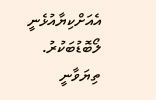އެއަށްކިޔާއުޅެނީ ލޯބޮޑުބަކުރު. ތިޔަވާނީ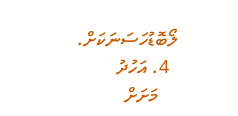ލޯބޮޑުހަސަނަކަށް.
  4. އަހުދު
    މަށަށް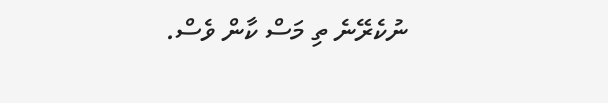ނުކެރޭނެ ތި މަސް ކާން ވެސް.